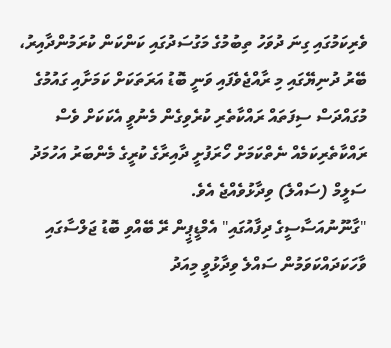ވެރިކަމުގައި ގިނަ ދުވަހު ތިބުމުގެ މަގުސަދުގައި ކަންކަން ކުރަމުންދާއިރު، ބޭރު ދުނިޔޭގައި މި ރާއްޖެވެފައި ވަނީ ބޮޑު އަރަތަކަށް ކަމަށާއި ގައުމުގެ މުގައްދަސް ސިފަތައް ރައްކާތެރި ކުރެވިގެން މެނުވީ އެކަކަށް ވެސް ރައްކާތެރިކަމެއް ނެތްކަމަށް ހޯރަފުށީ ދާއިރާގެ ކުރީގެ މެންބަރު އަހުމަދު ސަލީމް (ސައްލެ) ވިދާޅުވެއްޖެ އެވެ.
"ގާނޫނުއަސާސީގެ ދިފާއުގައި" އެމްޑީޕީން ރޭ ބޭއްވި ބޮޑު ޖަލްސާގައި ވާހަކަދައްކަވަމުން ސައްލެ ވިދާޅުވީ މިއަދު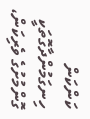ކަންކަން ހިނގަމުންދާގޮތަކީ ގޮންމުށުގެ ވެރިކަން،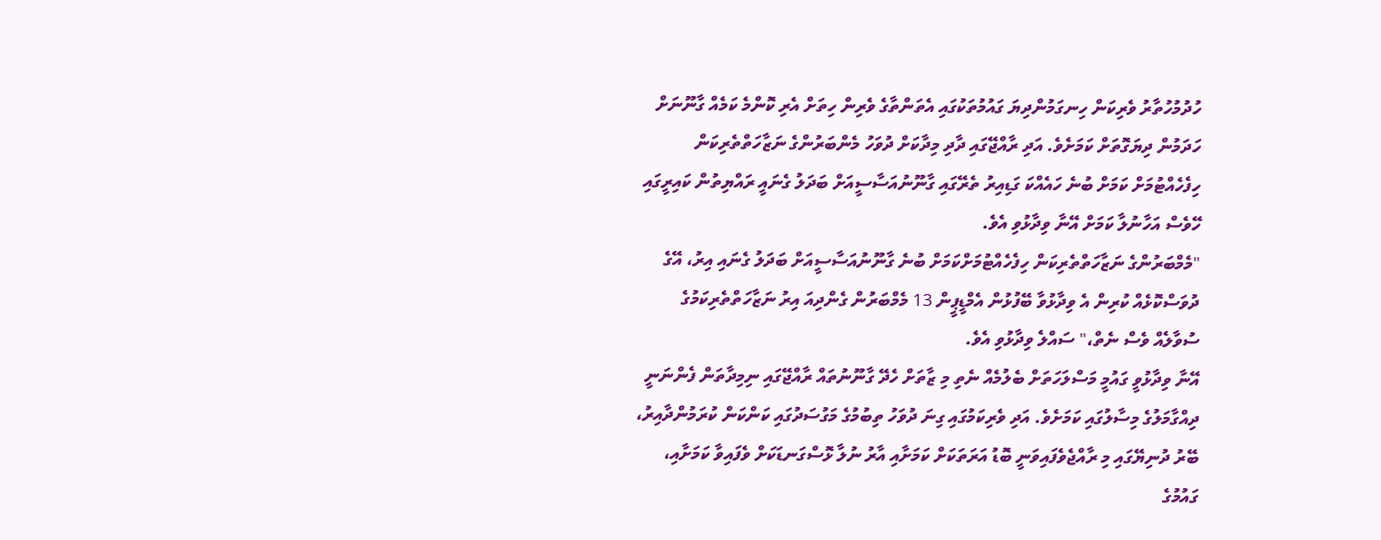ހުދުމުހުތާރު ވެރިކަން ހިނގަމުންދިޔަ ގައުމުތަކުގައި އެތަންތާގެ ވެރިން ހިތަށް އެރި ކޮންމެ ކަމެއް ގާނޫނަށް ހަދަމުން ދިޔަގޮތަށް ކަމަށެވެ. އަދި ރާއްޖޭގައި ދާދި މިދާކަށް ދުވަހު މެންބަރުންގެ ނަޒާހަތްތެރިކަން ހިފެހެއްޓުމަށް ކަމަށް ބުނެ ހައެއްކަ ގަޑިއިރު ތެރޭގައި ގާނޫނުއަސާސީއަށް ބަދަލު ގެނައީ ރައްޔިތުން ކައިރީގައި ހޭވެސް އަހާނުލާ ކަމަށް އޭނާ ވިދާޅުވި އެވެ.
"މެމްބަރުންގެ ނަޒާހަތްތެރިކަން ހިފެހެއްޓުމަށްކަމަށް ބުނެ ގާނޫނުއަސާސީއަށް ބަދަލު ގެނައި އިރު، އޭގެ ދުވަސްކޮޅެއް ކުރިން އެ ވިދާޅުވާ ބޭފުޅުން އެމްޑީޕީން 13 މެމްބަރުން ގެންދިއަ އިރު ނަޒާހަތްތެރިކަމުގެ ސުވާލެއް ވެސް ނެތް،" ސައްލެ ވިދާޅުވި އެވެ.
އޭނާ ވިދާޅުވީ ގައުމީ މަސްލަހަތަށް ބެލުމެއް ނެތި މި ޒާތަށް ހެދޭ ގާނޫނުތައް ރާއްޖޭގައި ނިމިދާތަން ފެންނަނީ ދިއްގާމަލުގެ މިސާލުގައި ކަމަށެވެ. އަދި ވެރިކަމުގައި ގިނަ ދުވަހު ތިބުމުގެ މަގުސަދުގައި ކަންކަން ކުރަމުންދާއިރު، ބޭރު ދުނިޔޭގައި މި ރާއްޖެވެފައިވަނީ ބޮޑު އަރަތަކަށް ކަމަށާއި އާރު ނުލާ ޅޮސްގަނޑަކަށް ވެފައިވާ ކަމަށާއި، ގައުމުގެ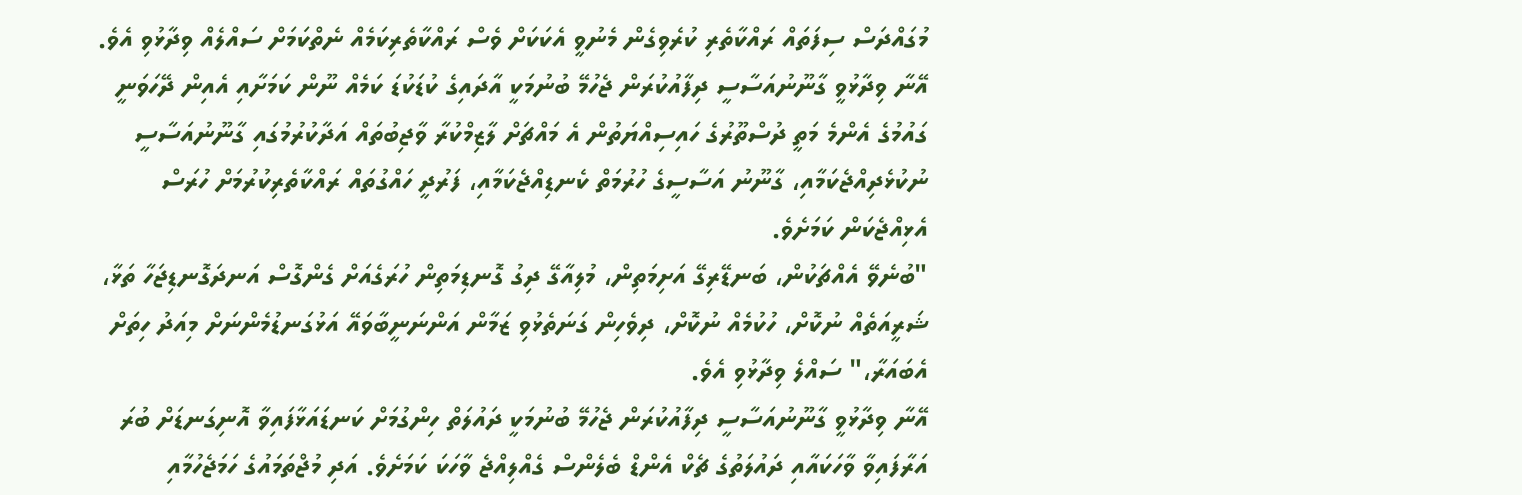މުގައްދަސް ސިފަތައް ރައްކާތެރި ކުރެވިގެން މެނުވީ އެކަކަށް ވެސް ރައްކާތެރިކަމެއް ނެތްކަމަށް ސައްލެއް ވިދާޅުވި އެވެ.
އޭނާ ވިދާޅުވީ ގާނޫނުއަސާސީ ދިފާއުކުރަން ޖެހުމޭ ބުނުމަކީ އާދައިގެ ކުޑަކުޑަ ކަމެއް ނޫން ކަމަށާއި އެއިން ދޭހަވަނީ ގައުމުގެ އެންމެ މަތީ ދުސްތޫރުގެ ހައިސިއްޔަތުން އެ މައްޗަށް ލާޒިމްކުރާ ވާޖިބުތައް އަދާކުރުމުގައި ގާނޫނުއަސާސީ ނުކުޅެދިއްޖެކަމާއި، ގާނޫނު އަސާސީގެ ހުރުމަތް ކެނޑިއްޖެކަމާއި، ފަރުދީ ހައްގުތައް ރައްކާތެރިކުރުމަށް ހުރަސް އެޅިއްޖެކަން ކަމަށެވެ.
"ބުނެވޭ އެއްޗަކުން، ބަނޑޭރިގޭ އަށިމަތިން، މުލިއާގޭ ދިގު ގޮނޑިމަތިން ހުރަގެއަށް ގެންގޮސް އަނދަގޮނޑިޖަހާ ތަޅާ، ޝަރީއަތެއް ނުކޮށް، ހުކުމެއް ނުކޮށް، ދިވެހިން ގަނަތެޅުވި ޒަމާން އަންނަނީބާވައޭ އަޅުގަނޑުމެންނަށް މިއަދު ހިތަށް އެބައަރާ،" ސައްލެ ވިދާޅުވި އެވެ.
އޭނާ ވިދާޅުވީ ގާނޫނުއަސާސީ ދިފާއުކުރަން ޖެހުމޭ ބުނުމަކީ ދައުލަތް ހިންގުމަށް ކަނޑައަޅާފައިވާ އޮނިގަނޑަށް ބުރަ އަރާފައިވާ ވާހަކައާއި ދައުލަތުގެ ޗެކް އެންޑް ބެލެންސް ގެއްލިއްޖެ ވާހަކަ ކަމަށެވެ. އަދި މުޖްތަމައުގެ ހަމަޖެހުމާއި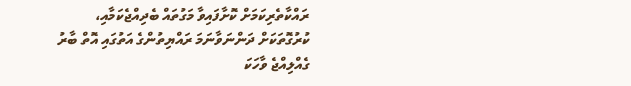ރައްކާތެރިކަމަށް ކޮށާފައިވާ މަގުތައް ބެދިއްޖެކަމާއި، ކުރުގޮތަކަށް ދަންނަވާނަމަ ރައްޔިތުންގެ އަތުގައި އޮތް ބާރު ގެއްލިއްޖެ ވާހަކަ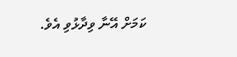ކަމަށް އޭނާ ވިދާޅުވި އެވެ.